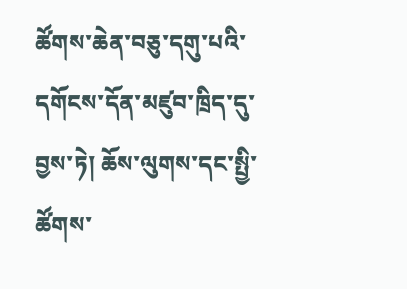ཚོགས་ཆེན་བཅུ་དགུ་པའི་དགོངས་དོན་མཛུབ་ཁྲིད་དུ་བྱས་ཏེ། ཆོས་ལུགས་དང་སྤྱི་ཚོགས་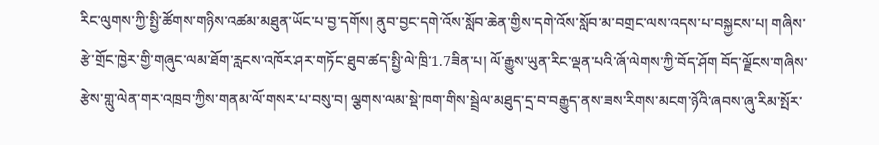རིང་ལུགས་ཀྱི་སྤྱི་ཚོགས་གཉིས་འཚམ་མཐུན་ཡོང་པ་བྱ་དགོས། ནུབ་བྱང་དགེ་འོས་སློབ་ཆེན་གྱིས་དགེ་འོས་སློབ་མ་བགྲང་ལས་འདས་པ་བསྐྱངས་པ། གཞིས་རྩེ་གྲོང་ཁྱེར་གྱི་གཞུང་ལམ་ཐོག་རླངས་འཁོར་ཤར་གཏོང་ཐུབ་ཚད་སྤྱི་ལེ་ཁྲི་1.7ཟིན་པ། ལོ་རྒྱུས་ཡུན་རིང་ལྡན་པའི་ཞོ་ལེགས་ཀྱི་བོད་ཤོག བོད་ལྗོངས་གཞིས་རྩེས་གླུ་ལེན་གར་འཁྲབ་ཀྱིས་གནམ་ལོ་གསར་པ་བསུ་བ། ལྕགས་ལམ་སྡེ་ཁག་གིས་སྦྲེལ་མཐུད་དྲ་བ་བརྒྱུད་ནས་ཟས་རིགས་མངག་ཉོའི་ཞབས་ཞུ་རིམ་སྤོར་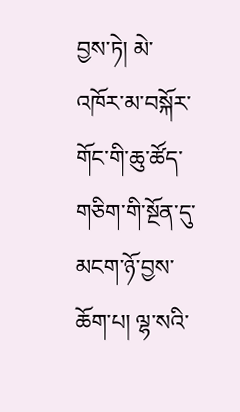བྱས་ཏེ། མེ་འཁོར་མ་བསྐོར་གོང་གི་ཆུ་ཚོད་གཅིག་གི་སྔོན་དུ་མངག་ཉོ་བྱས་ཆོག་པ། ལྷ་སའི་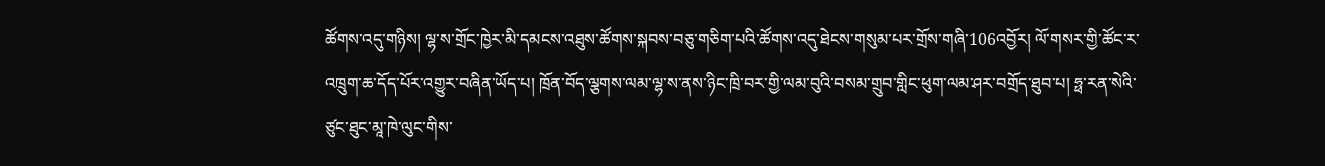ཚོགས་འདུ་གཉིས། ལྷ་ས་གྲོང་ཁྱེར་མི་དམངས་འཐུས་ཚོགས་སྐབས་བཅུ་གཅིག་པའི་ཚོགས་འདུ་ཐེངས་གསུམ་པར་གྲོས་གཞི་106འབྱོར། ལོ་གསར་གྱི་ཚོང་ར་འཁྲུག་ཆ་དོད་པོར་འགྱུར་བཞིན་ཡོད་པ། ཁྲོན་བོད་ལྕགས་ལམ་ལྷ་ས་ནས་ཉིང་ཁྲི་བར་གྱི་ལམ་བུའི་བསམ་གྲུབ་གླིང་ཕུག་ལམ་ཤར་བགྲོད་ཐུབ་པ། ཧྥ་རན་སེའི་ཙུང་ཐུང་མཱ་ཁེ་ལུང་གིས་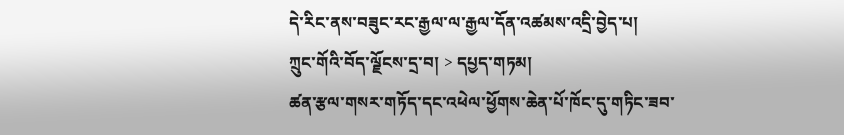དེ་རིང་ནས་བཟུང་རང་རྒྱལ་ལ་རྒྱལ་དོན་འཚམས་འདྲི་བྱེད་པ།
ཀྲུང་གོའི་བོད་ལྗོངས་དྲ་བ། > དཔྱད་གཏམ།
ཚན་རྩལ་གསར་གཏོད་དང་འཕེལ་ཕྱོགས་ཆེན་པོ་ཁོང་དུ་གཏིང་ཟབ་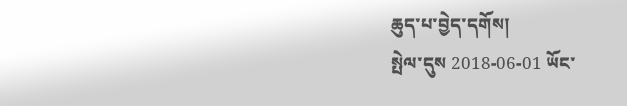ཆུད་པ་བྱེད་དགོས།
སྤེལ་དུས 2018-06-01 ཡོང་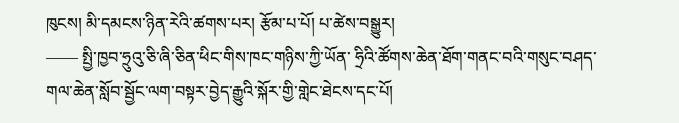ཁུངས། མི་དམངས་ཉིན་རེའི་ཚགས་པར། རྩོམ་པ་པོ། པ་ཚེས་བསྒྱུར།
—— སྤྱི་ཁྱབ་ཧྲུའུ་ཅི་ཞི་ཅིན་ཕིང་གིས་ཁང་གཉིས་ཀྱི་ཡོན་ ཧྲིའི་ཚོགས་ཆེན་ཐོག་གནང་བའི་གསུང་བཤད་གལ་ཆེན་སློབ་སྦྱོང་ལག་བསྟར་བྱེད་རྒྱུའི་སྐོར་གྱི་གླེང་ཐེངས་དང་པོ།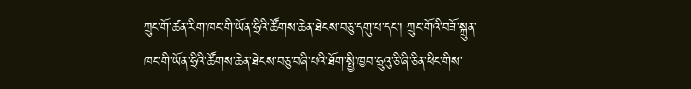ཀྲུང་གོ་ཚན་རིག་ཁང་གི་ཡོན་ཧྲིའི་ཚོགས་ཆེན་ཐེངས་བཅུ་དགུ་པ་དང་། ཀྲུང་གོའི་བཟོ་སྐྲུན་ཁང་གི་ཡོན་ཧྲིའི་ཚོགས་ཆེན་ཐེངས་བཅུ་བཞི་པའི་ཐོག་སྤྱི་ཁྱབ་ཧྲུའུ་ཅི་ཞི་ཅིན་ཕིང་གིས་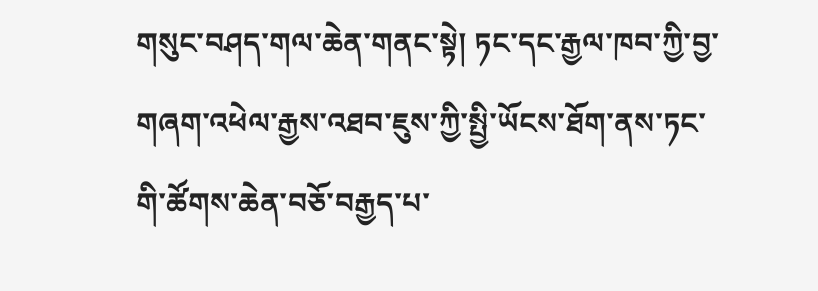གསུང་བཤད་གལ་ཆེན་གནང་སྟེ། ཏང་དང་རྒྱལ་ཁབ་ཀྱི་བྱ་གཞག་འཕེལ་རྒྱས་འཐབ་ཇུས་ཀྱི་སྤྱི་ཡོངས་ཐོག་ནས་ཏང་གི་ཚོགས་ཆེན་བཅོ་བརྒྱད་པ་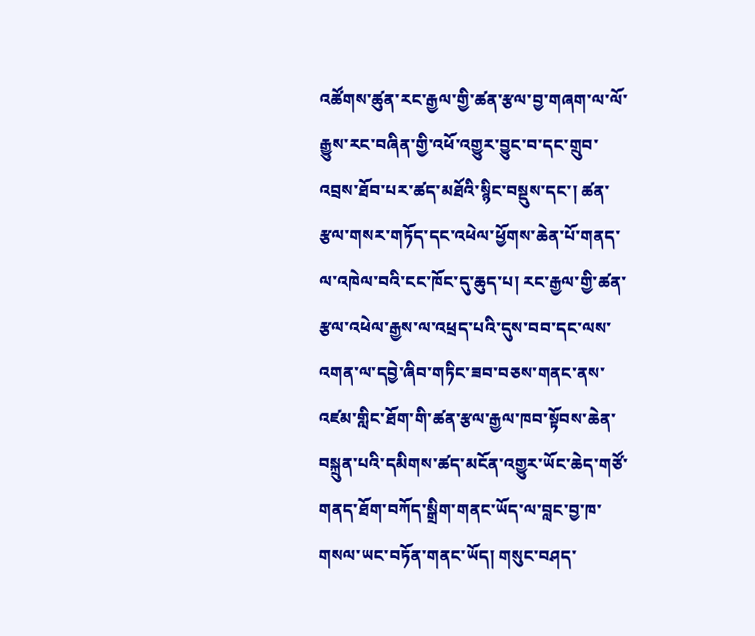འཚོགས་ཚུན་རང་རྒྱལ་གྱི་ཚན་རྩལ་བྱ་གཞག་ལ་ལོ་རྒྱུས་རང་བཞིན་གྱི་འཕོ་འགྱུར་བྱུང་བ་དང་གྲུབ་འབྲས་ཐོབ་པར་ཚད་མཐོའི་སྙིང་བསྡུས་དང་། ཚན་རྩལ་གསར་གཏོད་དང་འཕེལ་ཕྱོགས་ཆེན་པོ་གནད་ལ་འཁེལ་བའི་ངང་ཁོང་དུ་ཆུད་པ། རང་རྒྱལ་གྱི་ཚན་རྩལ་འཕེལ་རྒྱས་ལ་འཕྲད་པའི་དུས་བབ་དང་ལས་འགན་ལ་དབྱེ་ཞིབ་གཏིང་ཟབ་བཅས་གནང་ནས་འཛམ་གླིང་ཐོག་གི་ཚན་རྩལ་རྒྱལ་ཁབ་སྟོབས་ཆེན་བསྐྲུན་པའི་དམིགས་ཚད་མངོན་འགྱུར་ཡོང་ཆེད་གཙོ་གནད་ཐོག་བཀོད་སྒྲིག་གནང་ཡོད་ལ་བླང་བྱ་ཁ་གསལ་ཡང་བཏོན་གནང་ཡོད། གསུང་བཤད་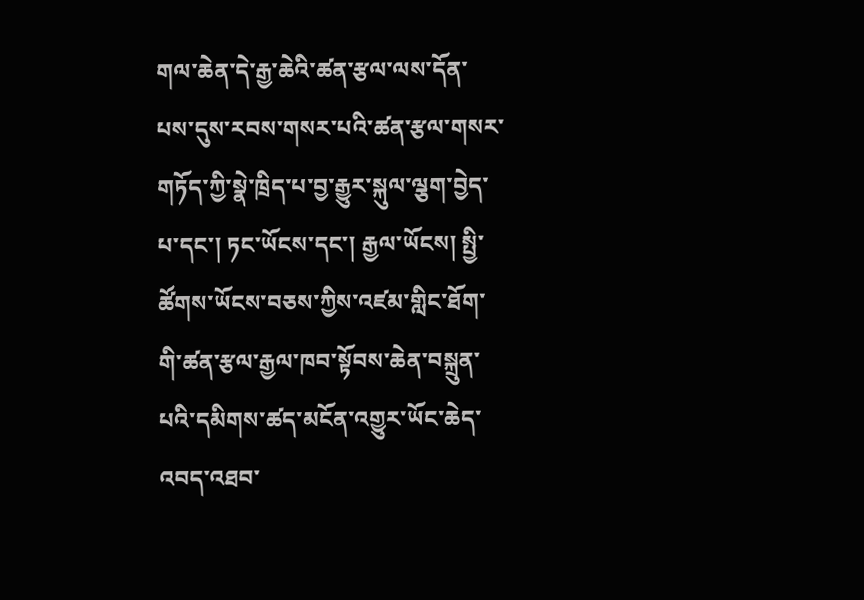གལ་ཆེན་དེ་རྒྱ་ཆེའི་ཚན་རྩལ་ལས་དོན་པས་དུས་རབས་གསར་པའི་ཚན་རྩལ་གསར་གཏོད་ཀྱི་སྣེ་ཁྲིད་པ་བྱ་རྒྱུར་སྐུལ་ལྕག་བྱེད་པ་དང་། ཏང་ཡོངས་དང་། རྒྱལ་ཡོངས། སྤྱི་ཚོགས་ཡོངས་བཅས་ཀྱིས་འཛམ་གླིང་ཐོག་གི་ཚན་རྩལ་རྒྱལ་ཁབ་སྟོབས་ཆེན་བསྐྲུན་པའི་དམིགས་ཚད་མངོན་འགྱུར་ཡོང་ཆེད་འབད་འཐབ་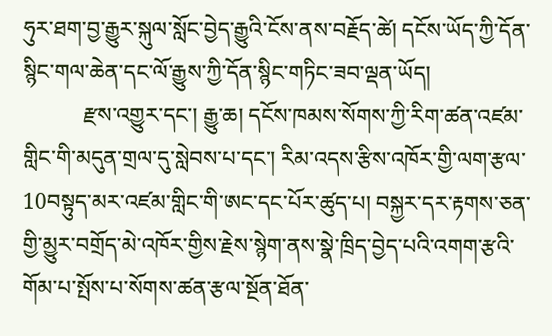ཧུར་ཐག་བྱ་རྒྱུར་སྐུལ་སློང་བྱེད་རྒྱུའི་ངོས་ནས་བརྗོད་ཚེ། དངོས་ཡོད་ཀྱི་དོན་སྙིང་གལ་ཆེན་དང་ལོ་རྒྱུས་ཀྱི་དོན་སྙིང་གཏིང་ཟབ་ལྡན་ཡོད།
           རྫས་འགྱུར་དང་། རྒྱུ་ཆ། དངོས་ཁམས་སོགས་ཀྱི་རིག་ཚན་འཛམ་གླིང་གི་མདུན་གྲལ་དུ་སླེབས་པ་དང་། རིམ་འདས་རྩིས་འཁོར་གྱི་ལག་རྩལ་10བསྟུད་མར་འཛམ་གླིང་གི་ཨང་དང་པོར་ཚུད་པ། བསྐྱར་དར་རྟགས་ཅན་གྱི་མྱུར་བགྲོད་མེ་འཁོར་གྱིས་རྗེས་སྙེག་ནས་སྣེ་ཁྲིད་བྱེད་པའི་འགག་རྩའི་གོམ་པ་སྤོས་པ་སོགས་ཚན་རྩལ་སྔོན་ཐོན་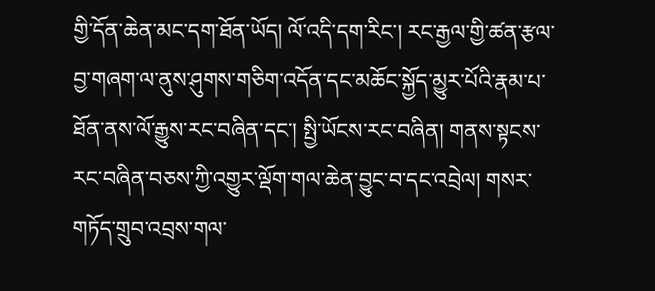གྱི་དོན་ཆེན་མང་དག་ཐོན་ཡོད། ལོ་འདི་དག་རིང་། རང་རྒྱལ་གྱི་ཚན་རྩལ་བྱ་གཞག་ལ་ནུས་ཤུགས་གཅིག་འདོན་དང་མཆོང་སྐྱོད་མྱུར་པོའི་རྣམ་པ་ཐོན་ནས་ལོ་རྒྱུས་རང་བཞིན་དང་། སྤྱི་ཡོངས་རང་བཞིན། གནས་སྟངས་རང་བཞིན་བཅས་ཀྱི་འགྱུར་ལྡོག་གལ་ཆེན་བྱུང་བ་དང་འབྲེལ། གསར་གཏོད་གྲུབ་འབྲས་གལ་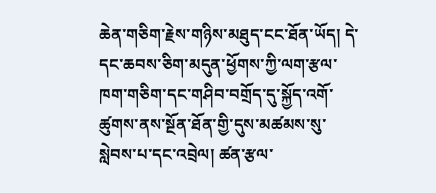ཆེན་གཅིག་རྗེས་གཉིས་མཐུད་ངང་ཐོན་ཡོད། དེ་དང་ཆབས་ཅིག་མདུན་ཕྱོགས་ཀྱི་ལག་རྩལ་ཁག་གཅིག་དང་གཤིབ་བགྲོད་དུ་སྐྱོད་འགོ་ཚུགས་ནས་སྔོན་ཐོན་གྱི་དུས་མཚམས་སུ་སླེབས་པ་དང་འབྲེལ། ཚན་རྩལ་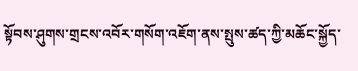སྟོབས་ཤུགས་གྲངས་འབོར་གསོག་འཇོག་ནས་སྤུས་ཚད་ཀྱི་མཆོང་སྐྱོད་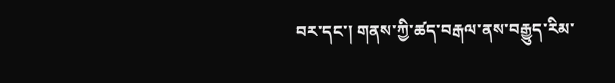བར་དང་། གནས་ཀྱི་ཚད་བརྒལ་ནས་བརྒྱུད་རིམ་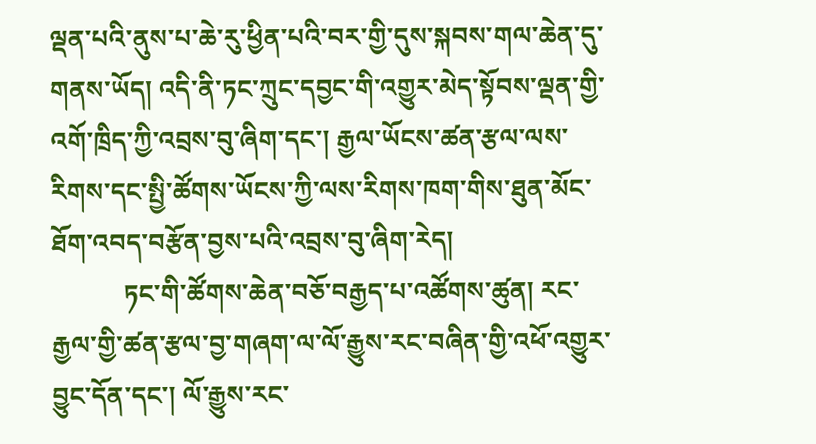ལྡན་པའི་ནུས་པ་ཆེ་རུ་ཕྱིན་པའི་བར་གྱི་དུས་སྐབས་གལ་ཆེན་དུ་གནས་ཡོད། འདི་ནི་ཏང་ཀྲུང་དབྱང་གི་འགྱུར་མེད་སྟོབས་ལྡན་གྱི་འགོ་ཁྲིད་ཀྱི་འབྲས་བུ་ཞིག་དང་། རྒྱལ་ཡོངས་ཚན་རྩལ་ལས་རིགས་དང་སྤྱི་ཚོགས་ཡོངས་ཀྱི་ལས་རིགས་ཁག་གིས་ཐུན་མོང་ཐོག་འབད་བརྩོན་བྱས་པའི་འབྲས་བུ་ཞིག་རེད།
           ཏང་གི་ཚོགས་ཆེན་བཅོ་བརྒྱད་པ་འཚོགས་ཚུན། རང་རྒྱལ་གྱི་ཚན་རྩལ་བྱ་གཞག་ལ་ལོ་རྒྱུས་རང་བཞིན་གྱི་འཕོ་འགྱུར་བྱུང་དོན་དང་། ལོ་རྒྱུས་རང་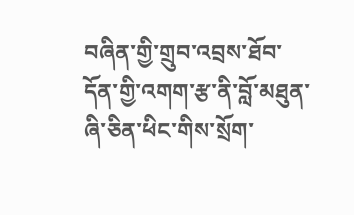བཞིན་གྱི་གྲུབ་འབྲས་ཐོབ་དོན་གྱི་འགག་རྩ་ནི་བློ་མཐུན་ཞི་ཅིན་ཕིང་གིས་སྲོག་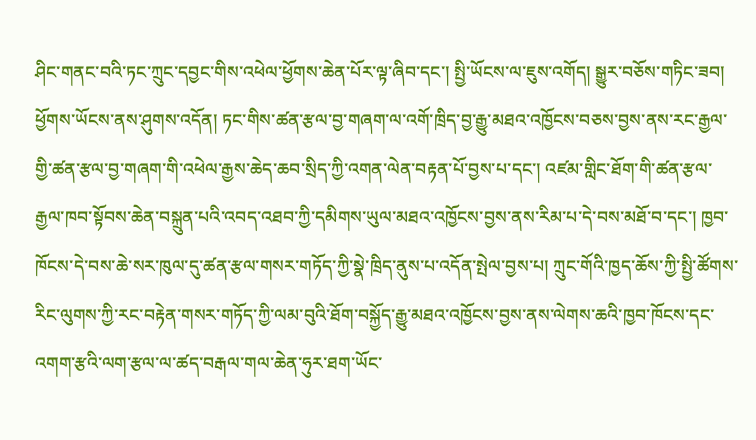ཤིང་གནང་བའི་ཏང་ཀྲུང་དབྱང་གིས་འཕེལ་ཕྱོགས་ཆེན་པོར་ལྟ་ཞིབ་དང་། སྤྱི་ཡོངས་ལ་ཇུས་འགོད། སྒྱུར་བཅོས་གཏིང་ཟབ། ཕྱོགས་ཡོངས་ནས་ཤུགས་འདོན། ཏང་གིས་ཚན་རྩལ་བྱ་གཞག་ལ་འགོ་ཁྲིད་བྱ་རྒྱུ་མཐའ་འཁྱོངས་བཅས་བྱས་ནས་རང་རྒྱལ་གྱི་ཚན་རྩལ་བྱ་གཞག་གི་འཕེལ་རྒྱས་ཆེད་ཆབ་སྲིད་ཀྱི་འགན་ལེན་བརྟན་པོ་བྱས་པ་དང་། འཛམ་གླིང་ཐོག་གི་ཚན་རྩལ་རྒྱལ་ཁབ་སྟོབས་ཆེན་བསྐྲུན་པའི་འབད་འཐབ་ཀྱི་དམིགས་ཡུལ་མཐའ་འཁྱོངས་བྱས་ནས་རིམ་པ་དེ་བས་མཐོ་བ་དང་། ཁྱབ་ཁོངས་དེ་བས་ཆེ་སར་ཁུལ་དུ་ཚན་རྩལ་གསར་གཏོད་ཀྱི་སྣེ་ཁྲིད་ནུས་པ་འདོན་སྤེལ་བྱས་པ། ཀྲུང་གོའི་ཁྱད་ཆོས་ཀྱི་སྤྱི་ཚོགས་རིང་ལུགས་ཀྱི་རང་བརྟེན་གསར་གཏོད་ཀྱི་ལམ་བུའི་ཐོག་བསྐྱོད་རྒྱུ་མཐའ་འཁྱོངས་བྱས་ནས་ལེགས་ཆའི་ཁྱབ་ཁོངས་དང་འགག་རྩའི་ལག་རྩལ་ལ་ཚད་བརྒལ་གལ་ཆེན་ཧུར་ཐག་ཡོང་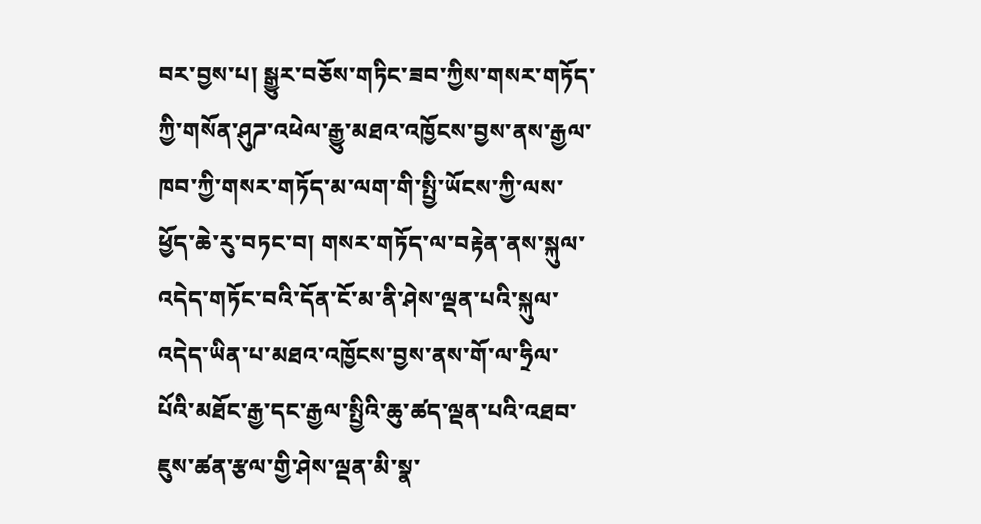བར་བྱས་པ། སྒྱུར་བཅོས་གཏིང་ཟབ་ཀྱིས་གསར་གཏོད་ཀྱི་གསོན་ཤུཌ་འཕེལ་རྒྱུ་མཐའ་འཁྱོངས་བྱས་ནས་རྒྱལ་ཁབ་ཀྱི་གསར་གཏོད་མ་ལག་གི་སྤྱི་ཡོངས་ཀྱི་ལས་ཕྱོད་ཆེ་རུ་བཏང་བ། གསར་གཏོད་ལ་བརྟེན་ནས་སྐུལ་འདེད་གཏོང་བའི་དོན་ངོ་མ་ནི་ཤེས་ལྡན་པའི་སྐུལ་འདེད་ཡིན་པ་མཐའ་འཁྱོངས་བྱས་ནས་གོ་ལ་ཧྲིལ་པོའི་མཐོང་རྒྱ་དང་རྒྱལ་སྤྱིའི་ཆུ་ཚད་ལྡན་པའི་འཐབ་ཇུས་ཚན་རྩལ་གྱི་ཤེས་ལྡན་མི་སྣ་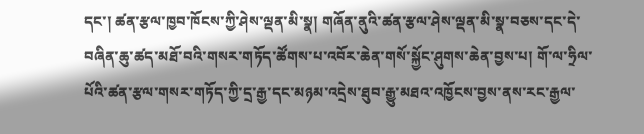དང་། ཚན་རྩལ་ཁྱབ་ཁོངས་ཀྱི་ཤེས་ལྡན་མི་སྣ། གཞོན་ནུའི་ཚན་རྩལ་ཤེས་ལྡན་མི་སྣ་བཅས་དང་དེ་བཞིན་ཆུ་ཚད་མཐོ་བའི་གསར་གཏོད་ཚོགས་པ་འབོར་ཆེན་གསོ་སྐྱོང་ཤུགས་ཆེན་བྱས་པ། གོ་ལ་ཧྲིལ་པོའི་ཚན་རྩལ་གསར་གཏོད་ཀྱི་དྲ་རྒྱ་དང་མཉམ་འདྲེས་ཐུབ་རྒྱུ་མཐའ་འཁྱོངས་བྱས་ནས་རང་རྒྱལ་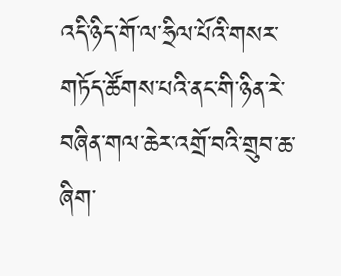འདི་ཉིད་གོ་ལ་ཧྲིལ་པོའི་གསར་གཏོད་ཚོགས་པའི་ནང་གི་ཉིན་རེ་བཞིན་གལ་ཆེར་འགྲོ་བའི་གྲུབ་ཆ་ཞིག་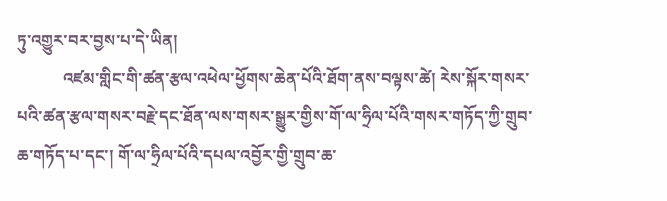ཏུ་འགྱུར་བར་བྱས་པ་དེ་ཡིན།
           འཛམ་གླིང་གི་ཚན་རྩལ་འཕེལ་ཕྱོགས་ཆེན་པོའི་ཐོག་ནས་བལྟས་ཚེ། རེས་སྐོར་གསར་པའི་ཚན་རྩལ་གསར་བརྗེ་དང་ཐོན་ལས་གསར་སྒྱུར་གྱིས་གོ་ལ་ཧྲིལ་པོའི་གསར་གཏོད་ཀྱི་གྲུབ་ཆ་གཏོད་པ་དང་། གོ་ལ་ཧྲིལ་པོའི་དཔལ་འབྱོར་གྱི་གྲུབ་ཆ་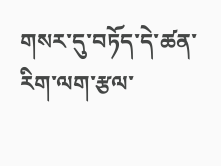གསར་དུ་བཏོད་དེ་ཚན་རིག་ལག་རྩལ་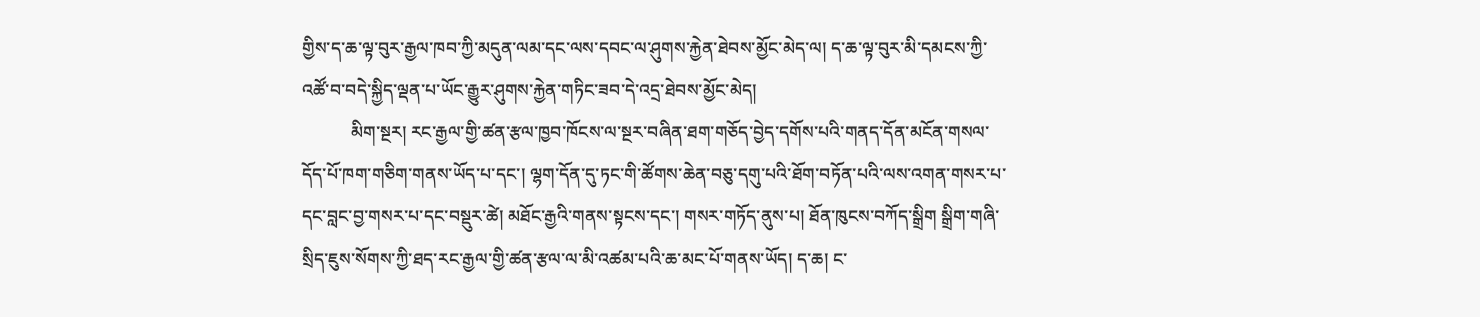གྱིས་ད་ཆ་ལྟ་བུར་རྒྱལ་ཁབ་ཀྱི་མདུན་ལམ་དང་ལས་དབང་ལ་ཤུགས་རྐྱེན་ཐེབས་མྱོང་མེད་ལ། ད་ཆ་ལྟ་བུར་མི་དམངས་ཀྱི་འཚོ་བ་བདེ་སྐྱིད་ལྡན་པ་ཡོང་རྒྱུར་ཤུགས་རྐྱེན་གཏིང་ཟབ་དེ་འདྲ་ཐེབས་མྱོང་མེད།
           མིག་སྔར། རང་རྒྱལ་གྱི་ཚན་རྩལ་ཁྱབ་ཁོངས་ལ་སྔར་བཞིན་ཐག་གཅོད་བྱེད་དགོས་པའི་གནད་དོན་མངོན་གསལ་དོད་པོ་ཁག་གཅིག་གནས་ཡོད་པ་དང་། ལྷག་དོན་དུ་ཏང་གི་ཚོགས་ཆེན་བཅུ་དགུ་པའི་ཐོག་བཏོན་པའི་ལས་འགན་གསར་པ་དང་བླང་བྱ་གསར་པ་དང་བསྡུར་ཚེ། མཐོང་རྒྱའི་གནས་སྟངས་དང་། གསར་གཏོད་ནུས་པ། ཐོན་ཁུངས་བཀོད་སྒྲིག སྒྲིག་གཞི་སྲིད་ཇུས་སོགས་ཀྱི་ཐད་རང་རྒྱལ་གྱི་ཚན་རྩལ་ལ་མི་འཚམ་པའི་ཆ་མང་པོ་གནས་ཡོད། ད་ཆ། ང་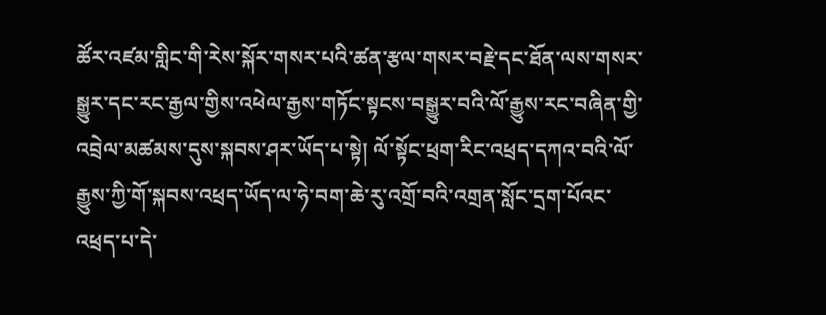ཚོར་འཛམ་གླིང་གི་རེས་སྐོར་གསར་པའི་ཚན་རྩལ་གསར་བརྗེ་དང་ཐོན་ལས་གསར་སྒྱུར་དང་རང་རྒྱལ་གྱིས་འཕེལ་རྒྱས་གཏོང་སྟངས་བསྒྱུར་བའི་ལོ་རྒྱུས་རང་བཞིན་གྱི་འབྲེལ་མཚམས་དུས་སྐབས་ཤར་ཡོད་པ་སྟེ། ལོ་སྟོང་ཕྲག་རིང་འཕྲད་དཀའ་བའི་ལོ་རྒྱུས་ཀྱི་གོ་སྐབས་འཕྲད་ཡོད་ལ་ཧེ་བག་ཆེ་རུ་འགྲོ་བའི་འགྲན་སློང་དྲག་པོའང་འཕྲད་པ་དེ་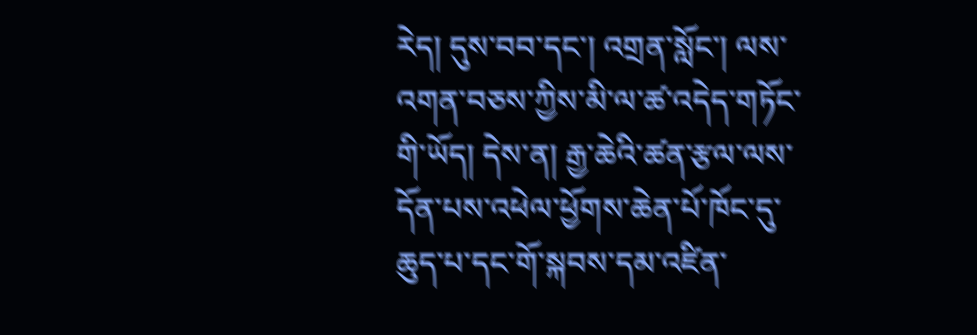རེད། དུས་བབ་དང་། འགྲན་སློང་། ལས་འགན་བཅས་ཀྱིས་མི་ལ་ཚ་འདེད་གཏོང་གི་ཡོད། དེས་ན། རྒྱ་ཆེའི་ཚན་རྩལ་ལས་དོན་པས་འཕེལ་ཕྱོགས་ཆེན་པོ་ཁོང་དུ་ཆུད་པ་དང་གོ་སྐབས་དམ་འཛིན་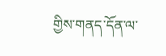གྱིས་གནད་དོན་ལ་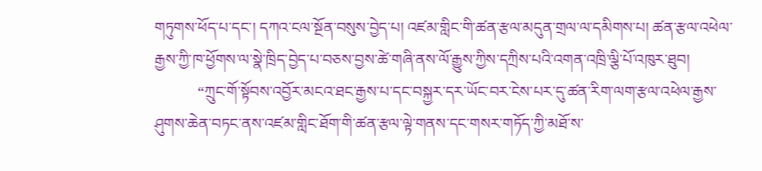གཏུགས་ཕོད་པ་དང་། དཀའ་ངལ་སྔོན་བསུས་བྱེད་པ། འཛམ་གླིང་གི་ཚན་རྩལ་མདུན་གྲལ་ལ་དམིགས་པ། ཚན་རྩལ་འཕེལ་རྒྱས་ཀྱི་ཁ་ཕྱོགས་ལ་སྣེ་ཁྲིད་བྱེད་པ་བཅས་བྱས་ཚེ་གཞི་ནས་ལོ་རྒྱུས་ཀྱིས་དཀྲིས་པའི་འགན་འཁྲི་ལྕི་པོ་འཁུར་ཐུབ།
           “ཀྲུང་གོ་སྟོབས་འབྱོར་མངའ་ཐང་རྒྱས་པ་དང་བསྐྱར་དར་ཡོང་བར་ངེས་པར་དུ་ཚན་རིག་ལག་རྩལ་འཕེལ་རྒྱས་ཤུགས་ཆེན་བཏང་ནས་འཛམ་གླིང་ཐོག་གི་ཚན་རྩལ་ལྟེ་གནས་དང་གསར་གཏོད་ཀྱི་མཐོ་ས་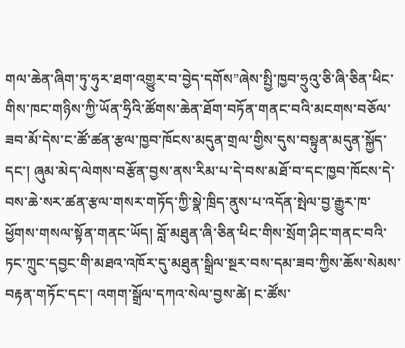གལ་ཆེན་ཞིག་ཏུ་ཧུར་ཐག་འགྱུར་བ་བྱེད་དགོས”ཞེས་སྤྱི་ཁྱབ་ཧྲུའུ་ཅི་ཞི་ཅིན་ཕིང་གིས་ཁང་གཉིས་ཀྱི་ཡོན་ཧྲིའི་ཚོགས་ཆེན་ཐོག་བཏོན་གནང་བའི་མངགས་བཅོལ་ཟབ་མོ་དེས་ང་ཚོ་ཚན་རྩལ་ཁྱབ་ཁོངས་མདུན་གྲལ་གྱིས་དུས་བསྟུན་མདུན་སྐྱོད་དང་། ཞུམ་མེད་ལེགས་བརྩོན་བྱས་ནས་རིམ་པ་དེ་བས་མཐོ་བ་དང་ཁྱབ་ཁོངས་དེ་བས་ཆེ་སར་ཚན་རྩལ་གསར་གཏོད་ཀྱི་སྣེ་ཁྲིད་ནུས་པ་འདོན་སྤེལ་བྱ་རྒྱུར་ཁ་ཕྱོགས་གསལ་སྟོན་གནང་ཡོད། བློ་མཐུན་ཞི་ཅིན་ཕིང་གིས་སྲོག་ཤིང་གནང་བའི་ཏང་ཀྲུང་དབྱང་གི་མཐའ་འཁོར་དུ་མཐུན་སྒྲིལ་སྔར་བས་དམ་ཟབ་ཀྱིས་ཆོས་སེམས་བརྟན་གཏོང་དང་། འགག་སྒྲོལ་དཀའ་སེལ་བྱས་ཚེ། ང་ཚོས་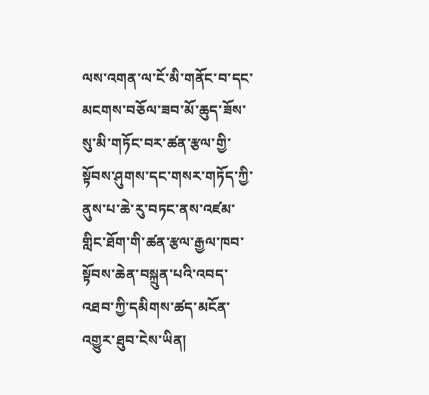ལས་འགན་ལ་ངོ་མི་གནོང་བ་དང་མངགས་བཅོལ་ཟབ་མོ་ཆུད་ཟོས་སུ་མི་གཏོང་བར་ཚན་རྩལ་གྱི་སྟོབས་ཤུགས་དང་གསར་གཏོད་ཀྱི་ནུས་པ་ཆེ་རུ་བཏང་ནས་འཛམ་གླིང་ཐོག་གི་ཚན་རྩལ་རྒྱལ་ཁབ་སྟོབས་ཆེན་བསྐྲུན་པའི་འབད་འཐབ་ཀྱི་དམིགས་ཚད་མངོན་འགྱུར་ཐུབ་ངེས་ཡིན།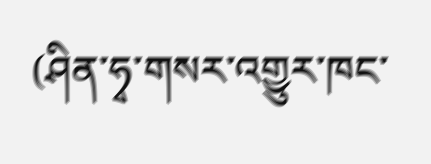(ཤིན་ཧྭ་གསར་འགྱུར་ཁང་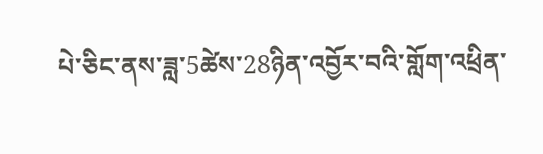པེ་ཅིང་ནས་ཟླ་5ཚེས་28ཉིན་འབྱོར་བའི་གློག་འཕྲིན་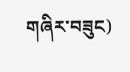གཞིར་བཟུང)